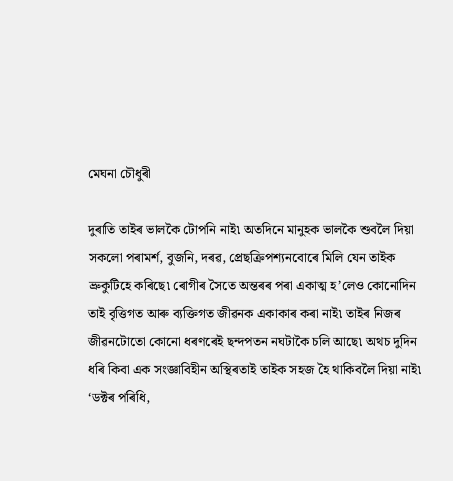মেঘনা চৌধুৰী

দুৰাতি তাইৰ ভালকৈ টোপনি নাই৷ অতদিনে মানুহক ভালকৈ শুবলৈ দিয়া সকলো পৰামৰ্শ, বুজনি, দৰৱ, প্ৰেছক্ৰিপশ্যনবোৰে মিলি যেন তাইক ভ্ৰুকুটিহে কৰিছে৷ ৰোগীৰ সৈতে অন্তৰৰ পৰা একাত্ম হ’লেও কোনোদিন তাই বৃত্তিগত আৰু ব্যক্তিগত জীৱনক একাকাৰ কৰা নাই৷ তাইৰ নিজৰ জীৱনটোতো কোনো ধৰণৰেই ছন্দপতন নঘটাকৈ চলি আছে৷ অথচ দুদিন ধৰি কিবা এক সংজ্ঞাবিহীন অস্থিৰতাই তাইক সহজ হৈ থাকিবলৈ দিয়া নাই৷
‘ডক্টৰ পৰিধি,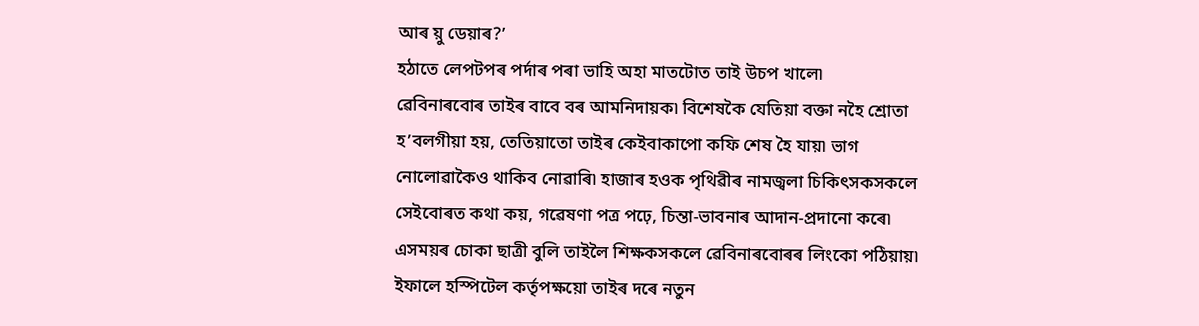আৰ য়ু ডেয়াৰ?’
হঠাতে লেপটপৰ পৰ্দাৰ পৰা ভাহি অহা মাতটোত তাই উচপ খালে৷
ৱেবিনাৰবোৰ তাইৰ বাবে বৰ আমনিদায়ক৷ বিশেষকৈ যেতিয়া বক্তা নহৈ শ্ৰোতা হ’বলগীয়া হয়, তেতিয়াতো তাইৰ কেইবাকাপো কফি শেষ হৈ যায়৷ ভাগ নোলোৱাকৈও থাকিব নোৱাৰি৷ হাজাৰ হওক পৃথিৱীৰ নামজ্বলা চিকিৎসকসকলে সেইবোৰত কথা কয়, গৱেষণা পত্ৰ পঢ়ে, চিন্তা-ভাবনাৰ আদান-প্ৰদানো কৰে৷ এসময়ৰ চোকা ছাত্ৰী বুলি তাইলৈ শিক্ষকসকলে ৱেবিনাৰবোৰৰ লিংকো পঠিয়ায়৷ ইফালে হস্পিটেল কৰ্তৃপক্ষয়ো তাইৰ দৰে নতুন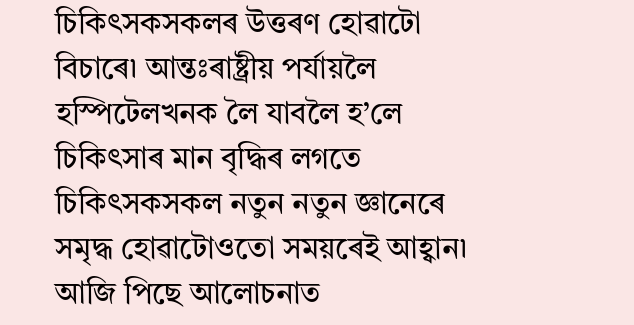চিকিৎসকসকলৰ উত্তৰণ হোৱাটো বিচাৰে৷ আন্তঃৰাষ্ট্ৰীয় পৰ্যায়লৈ হস্পিটেলখনক লৈ যাবলৈ হ’লে চিকিৎসাৰ মান বৃদ্ধিৰ লগতে চিকিৎসকসকল নতুন নতুন জ্ঞানেৰে সমৃদ্ধ হোৱাটোওতো সময়ৰেই আহ্বান৷
আজি পিছে আলোচনাত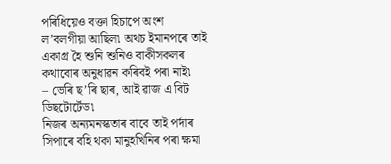পৰিধিয়েও বক্তা হিচাপে অংশ ল’বলগীয়া আছিল৷ অথচ ইমানপৰে তাই একাগ্ৰ হৈ শুনি শুনিও বাকীসকলৰ কথাবোৰ অনুধাৱন কৰিবই পৰা নাই৷
– ভেৰি ছ’ৰি ছাৰ, আই ৱাজ এ বিট ডিছটোৰ্টেড৷
নিজৰ অন্যমনস্কতাৰ বাবে তাই পৰ্দাৰ সিপাৰে বহি থকা মানুহখিনিৰ পৰা ক্ষমা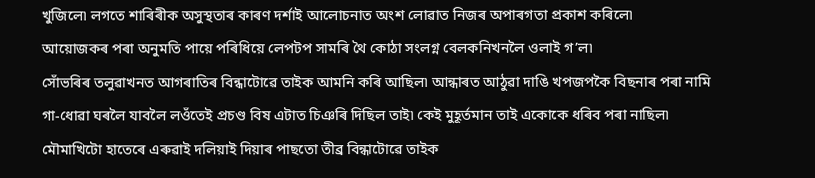খুজিলে৷ লগতে শাৰিৰীক অসুস্থতাৰ কাৰণ দৰ্শাই আলোচনাত অংশ লোৱাত নিজৰ অপাৰগতা প্ৰকাশ কৰিলে৷
আয়োজকৰ পৰা অনুমতি পায়ে পৰিধিয়ে লেপটপ সামৰি থৈ কোঠা সংলগ্ন বেলকনিখনলৈ ওলাই গ’ল৷
সোঁভৰিৰ তলুৱাখনত আগৰাতিৰ বিন্ধাটোৱে তাইক আমনি কৰি আছিল৷ আন্ধাৰত আঠুৱা দাঙি খপজপকৈ বিছনাৰ পৰা নামি গা-ধোৱা ঘৰলৈ যাবলৈ লওঁতেই প্ৰচণ্ড বিষ এটাত চিঞৰি দিছিল তাই৷ কেই মুহূৰ্তমান তাই একোকে ধৰিব পৰা নাছিল৷ মৌমাখিটো হাতেৰে এৰুৱাই দলিয়াই দিয়াৰ পাছতো তীব্ৰ বিন্ধাটোৱে তাইক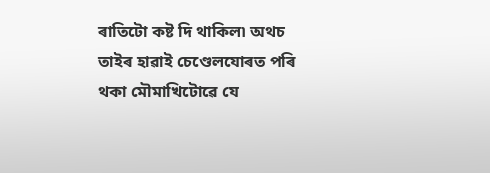ৰাতিটো কষ্ট দি থাকিল৷ অথচ তাইৰ হাৱাই চেণ্ডেলযোৰত পৰি থকা মৌমাখিটোৱে যে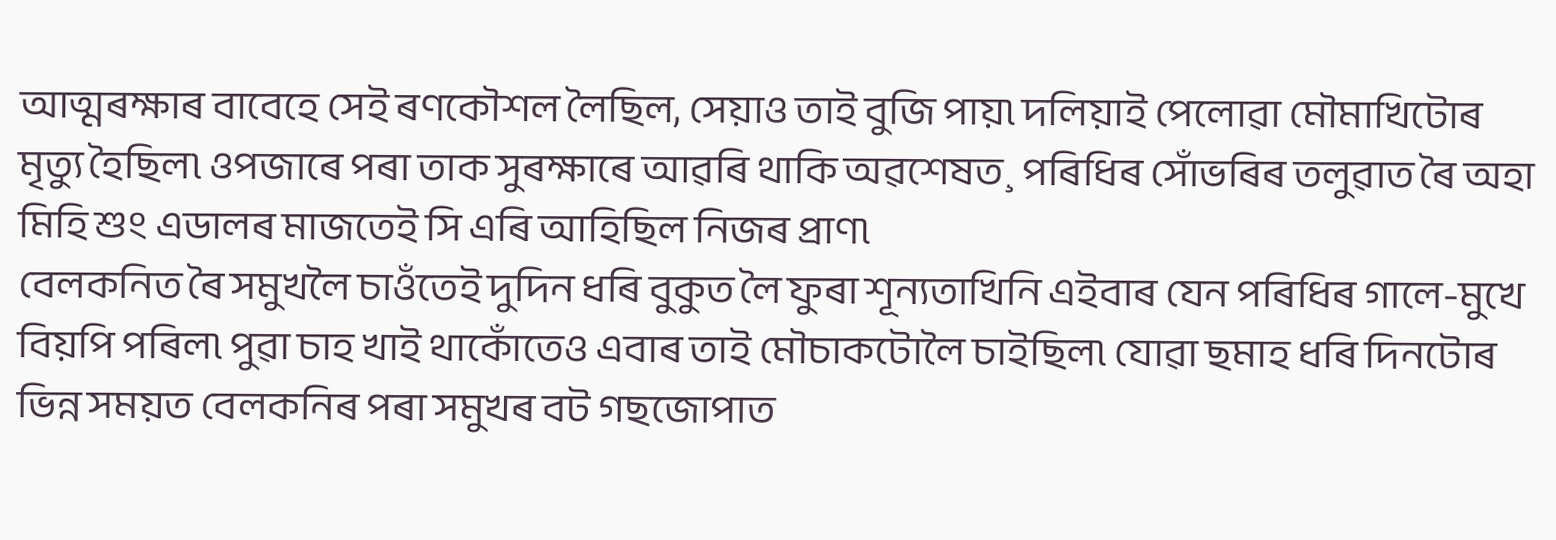আত্মৰক্ষাৰ বাবেহে সেই ৰণকৌশল লৈছিল, সেয়াও তাই বুজি পায়৷ দলিয়াই পেলোৱা মৌমাখিটোৰ মৃত্যু হৈছিল৷ ওপজাৰে পৰা তাক সুৰক্ষাৰে আৱৰি থাকি অৱশেষত¸ পৰিধিৰ সোঁভৰিৰ তলুৱাত ৰৈ অহা মিহি শুং এডালৰ মাজতেই সি এৰি আহিছিল নিজৰ প্ৰাণ৷
বেলকনিত ৰৈ সমুখলৈ চাওঁতেই দুদিন ধৰি বুকুত লৈ ফুৰা শূন্যতাখিনি এইবাৰ যেন পৰিধিৰ গালে-মুখে বিয়পি পৰিল৷ পুৱা চাহ খাই থাকোঁতেও এবাৰ তাই মৌচাকটোলৈ চাইছিল৷ যোৱা ছমাহ ধৰি দিনটোৰ ভিন্ন সময়ত বেলকনিৰ পৰা সমুখৰ বট গছজোপাত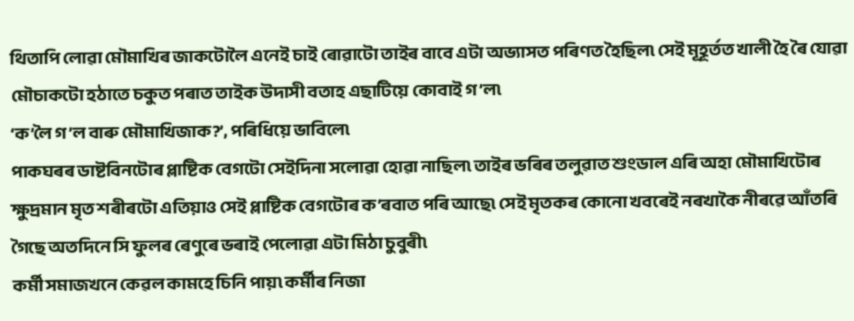থিতাপি লোৱা মৌমাখিৰ জাকটোলৈ এনেই চাই ৰোৱাটো তাইৰ বাবে এটা অভ্যাসত পৰিণত হৈছিল৷ সেই মূহূৰ্তত খালী হৈ ৰৈ যোৱা মৌচাকটো হঠাতে চকুত পৰাত তাইক উদাসী বতাহ এছাটিয়ে কোবাই গ’ল৷
‘ক’লৈ গ’ল বাৰু মৌমাখিজাক?’, পৰিধিয়ে ভাবিলে৷
পাকঘৰৰ ডাষ্টবিনটোৰ প্লাষ্টিক বেগটো সেইদিনা সলোৱা হোৱা নাছিল৷ তাইৰ ভৰিৰ তলুৱাত শুংডাল এৰি অহা মৌমাখিটোৰ ক্ষুদ্ৰমান মৃত শৰীৰটো এতিয়াও সেই প্লাষ্টিক বেগটোৰ ক’ৰবাত পৰি আছে৷ সেই মৃতকৰ কোনো খবৰেই নৰখাকৈ নীৰৱে আঁতৰি গৈছে অতদিনে সি ফুলৰ ৰেণুৰে ভৰাই পেলোৱা এটা মিঠা চুবুৰী৷
কৰ্মী সমাজখনে কেৱল কামহে চিনি পায়৷ কৰ্মীৰ নিজা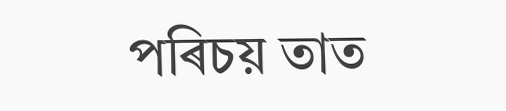পৰিচয় তাত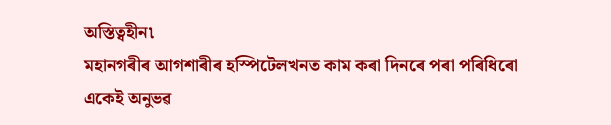অস্তিত্বহীন৷
মহানগৰীৰ আগশাৰীৰ হস্পিটেলখনত কাম কৰা দিনৰে পৰা পৰিধিৰো একেই অনুভৱ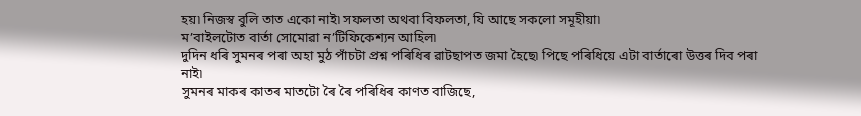হয়৷ নিজস্ব বুলি তাত একো নাই৷ সফলতা অথবা বিফলতা, যি আছে সকলো সমূহীয়া৷
ম’বাইলটোত বাৰ্তা সোমোৱা ন’টিফিকেশ্যন আহিল৷
দুদিন ধৰি সুমনৰ পৰা অহা মুঠ পাঁচটা প্ৰশ্ন পৰিধিৰ ৱাটছাপত জমা হৈছে৷ পিছে পৰিধিয়ে এটা বাৰ্তাৰো উত্তৰ দিব পৰা নাই৷
সুমনৰ মাকৰ কাতৰ মাতটো ৰৈ ৰৈ পৰিধিৰ কাণত বাজিছে,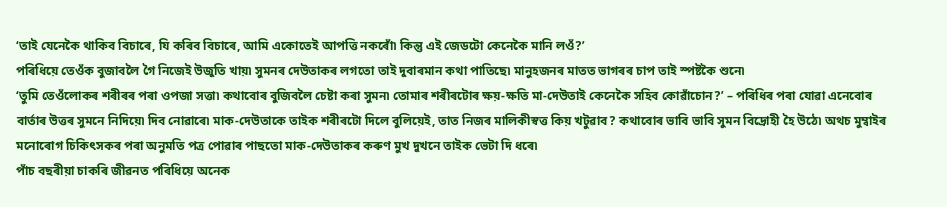‘তাই যেনেকৈ থাকিব বিচাৰে, যি কৰিব বিচাৰে, আমি একোতেই আপত্তি নকৰোঁ৷ কিন্তু এই জেডটো কেনেকৈ মানি লওঁ?’
পৰিধিয়ে তেওঁক বুজাবলৈ গৈ নিজেই উজুতি খায়৷ সুমনৰ দেউতাকৰ লগতো তাই দুবাৰমান কথা পাতিছে৷ মানুহজনৰ মাতত ভাগৰৰ চাপ তাই স্পষ্টকৈ শুনে৷
‘তুমি তেওঁলোকৰ শৰীৰৰ পৰা ওপজা সত্তা৷ কথাবোৰ বুজিবলৈ চেষ্টা কৰা সুমন৷ তোমাৰ শৰীৰটোৰ ক্ষয়-ক্ষতি মা-দেউতাই কেনেকৈ সহিব কোৱাঁচোন?’ – পৰিধিৰ পৰা যোৱা এনেবোৰ বাৰ্তাৰ উত্তৰ সুমনে নিদিয়ে৷ দিব নোৱাৰে৷ মাক-দেউতাকে তাইক শৰীৰটো দিলে বুলিয়েই, তাত নিজৰ মালিকীস্বত্ত কিয় খটুৱাব? কথাবোৰ ভাবি ভাবি সুমন বিদ্ৰোহী হৈ উঠে৷ অথচ মুম্বাইৰ মনোৰোগ চিকিৎসকৰ পৰা অনুমতি পত্ৰ পোৱাৰ পাছতো মাক-দেউতাকৰ কৰুণ মুখ দুখনে তাইক ভেটা দি ধৰে৷
পাঁচ বছৰীয়া চাকৰি জীৱনত পৰিধিয়ে অনেক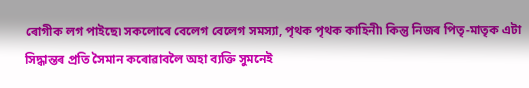ৰোগীক লগ পাইছে৷ সকলোৰে বেলেগ বেলেগ সমস্যা, পৃথক পৃথক কাহিনী৷ কিন্তু নিজৰ পিতৃ-মাতৃক এটা সিদ্ধান্তৰ প্ৰতি সৈমান কৰোৱাবলৈ অহা ব্যক্তি সুমনেই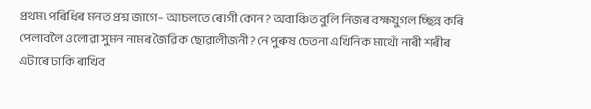প্ৰথম৷ পৰিধিৰ মনত প্ৰশ্ন জাগে– আচলতে ৰোগী কোন? অবাঞ্চিত বুলি নিজৰ বক্ষযুগল চ্ছিন্ন কৰি পেলাবলৈ ওলোৱা সুমন নামৰ জৈৱিক ছোৱালীজনী? নে পুৰুষ চেতনা এখিনিক মাথোঁ নাৰী শৰীৰ এটাৰে ঢাকি ৰাখিব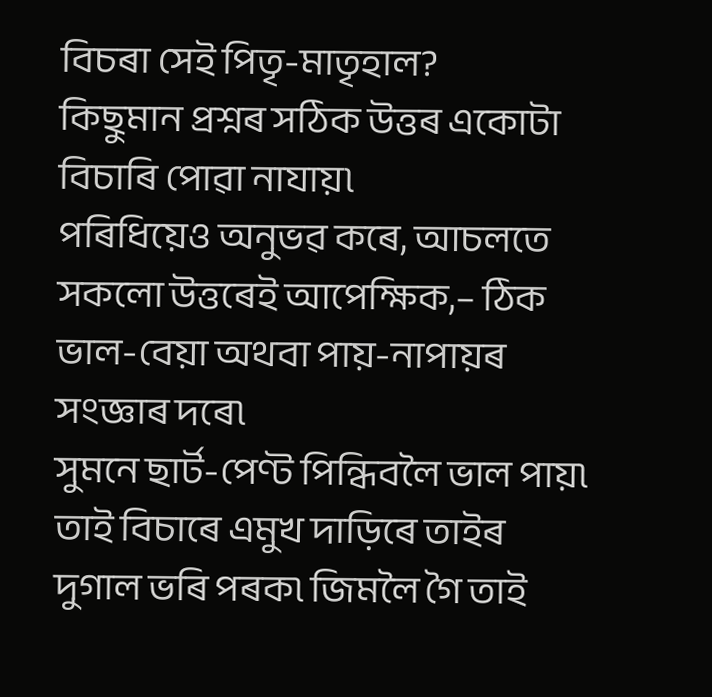বিচৰা সেই পিতৃ-মাতৃহাল?
কিছুমান প্ৰশ্নৰ সঠিক উত্তৰ একোটা বিচাৰি পোৱা নাযায়৷
পৰিধিয়েও অনুভৱ কৰে, আচলতে সকলো উত্তৰেই আপেক্ষিক,– ঠিক ভাল-বেয়া অথবা পায়-নাপায়ৰ সংজ্ঞাৰ দৰে৷
সুমনে ছাৰ্ট-পেণ্ট পিন্ধিবলৈ ভাল পায়৷ তাই বিচাৰে এমুখ দাড়িৰে তাইৰ দুগাল ভৰি পৰক৷ জিমলৈ গৈ তাই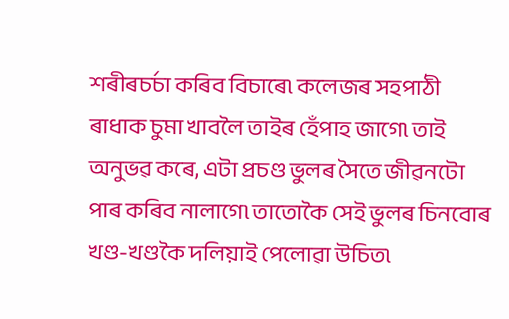শৰীৰচৰ্চা কৰিব বিচাৰে৷ কলেজৰ সহপাঠী ৰাধাক চুমা খাবলৈ তাইৰ হেঁপাহ জাগে৷ তাই অনুভৱ কৰে, এটা প্ৰচণ্ড ভুলৰ সৈতে জীৱনটো পাৰ কৰিব নালাগে৷ তাতোকৈ সেই ভুলৰ চিনবোৰ খণ্ড-খণ্ডকৈ দলিয়াই পেলোৱা উচিত৷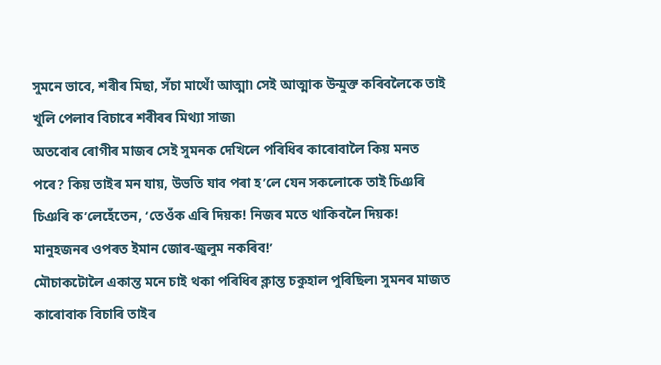সুমনে ভাবে, শৰীৰ মিছা, সঁচা মাথোঁ আত্মা৷ সেই আত্মাক উন্মুক্ত কৰিবলৈকে তাই খুলি পেলাব বিচাৰে শৰীৰৰ মিথ্যা সাজ৷
অতবোৰ ৰোগীৰ মাজৰ সেই সুমনক দেখিলে পৰিধিৰ কাৰোবালৈ কিয় মনত পৰে? কিয় তাইৰ মন যায়, উভতি যাব পৰা হ’লে যেন সকলোকে তাই চিঞৰি চিঞৰি ক’লেহেঁতেন, ‘তেওঁক এৰি দিয়ক! নিজৰ মতে থাকিবলৈ দিয়ক! মানুহজনৰ ওপৰত ইমান জোৰ-জুলুম নকৰিব!’
মৌচাকটোলৈ একান্ত মনে চাই থকা পৰিধিৰ ক্লান্ত চকুহাল পুৰিছিল৷ সুমনৰ মাজত কাৰোবাক বিচাৰি তাইৰ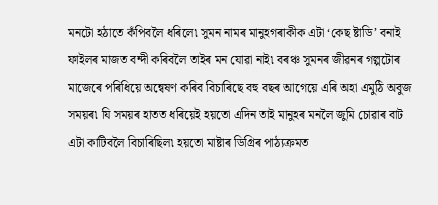মনটো হঠাতে কঁপিবলৈ ধৰিলে৷ সুমন নামৰ মানুহগৰাকীক এটা ‘কেছ ষ্টাডি’ বনাই ফাইলৰ মাজত বন্দী কৰিবলৈ তাইৰ মন যোৱা নাই৷ বৰঞ্চ সুমনৰ জীৱনৰ গল্পটোৰ মাজেৰে পৰিধিয়ে অন্বেষণ কৰিব বিচাৰিছে বহু বছৰ আগেয়ে এৰি অহা এমুঠি অবুজ সময়ৰ৷ যি সময়ৰ হাতত ধৰিয়েই হয়তো এদিন তাই মানুহৰ মনলৈ জুমি চোৱাৰ বাট এটা কাটিবলৈ বিচাৰিছিল৷ হয়তো মাষ্টাৰ ডিগ্ৰিৰ পাঠ্যক্ৰমত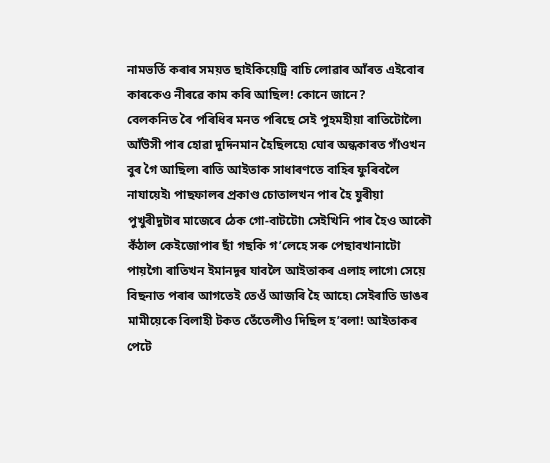নামভৰ্তি কৰাৰ সময়ত ছাইকিয়েট্ৰি বাচি লোৱাৰ আঁৰত এইবোৰ কাৰকেও নীৰৱে কাম কৰি আছিল! কোনে জানে?
বেলকনিত ৰৈ পৰিধিৰ মনত পৰিছে সেই পুহমহীয়া ৰাতিটোলৈ৷
আঁউসী পাৰ হোৱা দুদিনমান হৈছিলহে৷ ঘোৰ অন্ধকাৰত গাঁওখন বুৰ গৈ আছিল৷ ৰাতি আইতাক সাধাৰণতে বাহিৰ ফুৰিবলৈ নাযায়েই৷ পাছফালৰ প্ৰকাণ্ড চোতালখন পাৰ হৈ যুৰীয়া পুখুৰীদুটাৰ মাজেৰে ঠেক গো-বাটটো৷ সেইখিনি পাৰ হৈও আকৌ কঁঠাল কেইজোপাৰ ছাঁ গছকি গ’লেহে সৰু পেছাবখানাটো পায়গৈ৷ ৰাতিখন ইমানদূৰ যাবলৈ আইতাকৰ এলাহ লাগে৷ সেয়ে বিছনাত পৰাৰ আগতেই তেওঁ আজৰি হৈ আহে৷ সেইৰাতি ডাঙৰ মামীয়েকে বিলাহী টকত তেঁতেলীও দিছিল হ’বলা! আইতাকৰ পেটে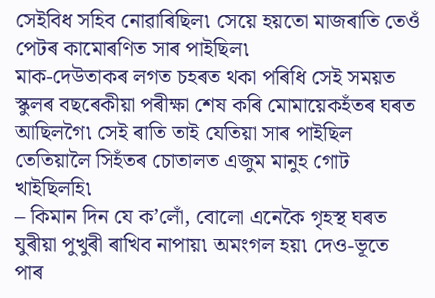সেইবিধ সহিব নোৱাৰিছিল৷ সেয়ে হয়তো মাজৰাতি তেওঁ পেটৰ কামোৰণিত সাৰ পাইছিল৷
মাক-দেউতাকৰ লগত চহৰত থকা পৰিধি সেই সময়ত স্কুলৰ বছৰেকীয়া পৰীক্ষা শেষ কৰি মোমায়েকহঁতৰ ঘৰত আছিলগৈ৷ সেই ৰাতি তাই যেতিয়া সাৰ পাইছিল তেতিয়ালৈ সিহঁতৰ চোতালত এজুম মানুহ গোট খাইছিলহি৷
– কিমান দিন যে ক’লোঁ, বোলো এনেকৈ গৃহস্থ ঘৰত যুৰীয়া পুখুৰী ৰাখিব নাপায়৷ অমংগল হয়৷ দেও-ভূতে পাৰ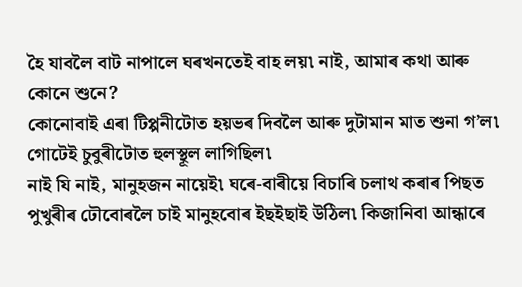হৈ যাবলৈ বাট নাপালে ঘৰখনতেই বাহ লয়৷ নাই, আমাৰ কথা আৰু কোনে শুনে?
কোনোবাই এৰা টিপ্পনীটোত হয়ভৰ দিবলৈ আৰু দুটামান মাত শুনা গ’ল৷
গোটেই চুবুৰীটোত হুলস্থূল লাগিছিল৷
নাই যি নাই, মানুহজন নায়েই৷ ঘৰে-বাৰীয়ে বিচাৰি চলাথ কৰাৰ পিছত পুখুৰীৰ ঢৌবোৰলৈ চাই মানুহবোৰ ইছইছাই উঠিল৷ কিজানিবা আন্ধাৰে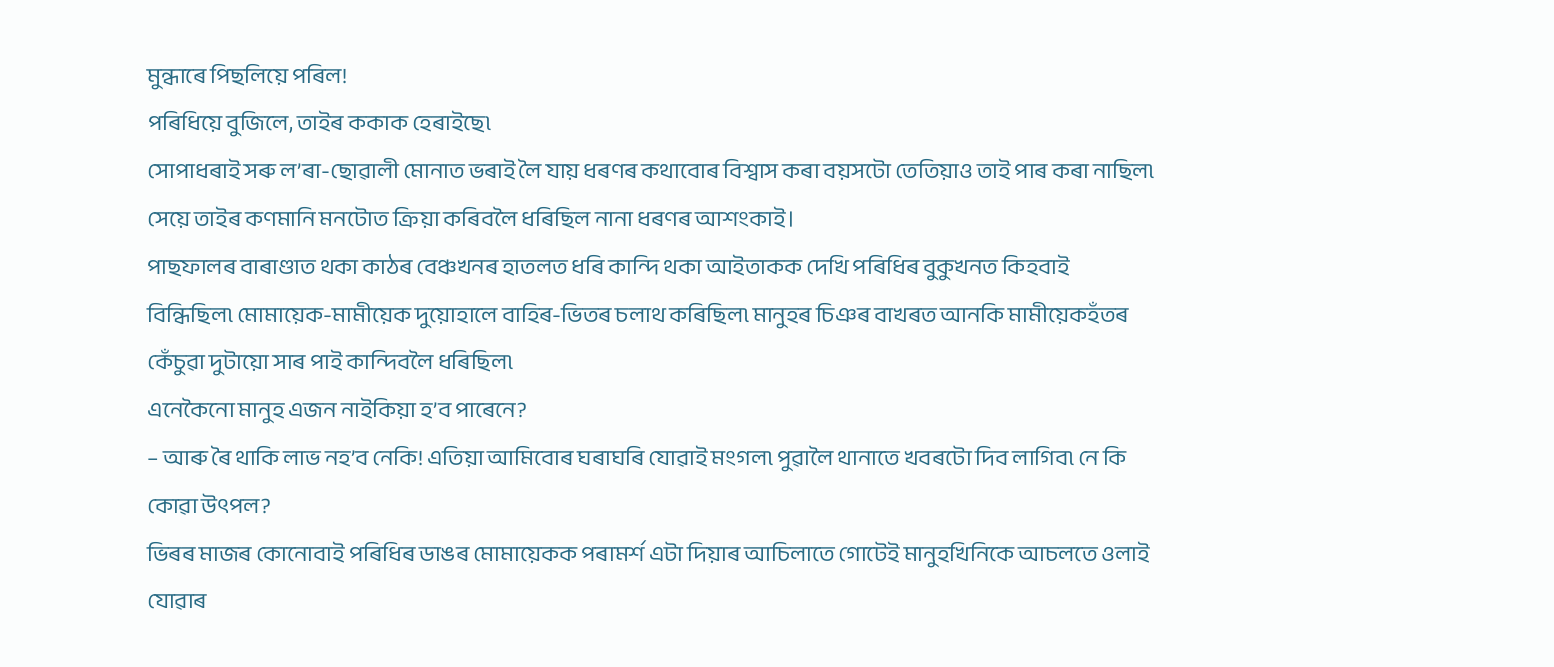মুন্ধাৰে পিছলিয়ে পৰিল!
পৰিধিয়ে বুজিলে, তাইৰ ককাক হেৰাইছে৷
সোপাধৰাই সৰু ল’ৰা-ছোৱালী মোনাত ভৰাই লৈ যায় ধৰণৰ কথাবোৰ বিশ্বাস কৰা বয়সটো তেতিয়াও তাই পাৰ কৰা নাছিল৷ সেয়ে তাইৰ কণমানি মনটোত ক্ৰিয়া কৰিবলৈ ধৰিছিল নানা ধৰণৰ আশংকাই।
পাছফালৰ বাৰাণ্ডাত থকা কাঠৰ বেঞ্চখনৰ হাতলত ধৰি কান্দি থকা আইতাকক দেখি পৰিধিৰ বুকুখনত কিহবাই বিন্ধিছিল৷ মোমায়েক-মামীয়েক দুয়োহালে বাহিৰ-ভিতৰ চলাথ কৰিছিল৷ মানুহৰ চিঞৰ বাখৰত আনকি মামীয়েকহঁতৰ কেঁচুৱা দুটায়ো সাৰ পাই কান্দিবলৈ ধৰিছিল৷
এনেকৈনো মানুহ এজন নাইকিয়া হ’ব পাৰেনে?
– আৰু ৰৈ থাকি লাভ নহ’ব নেকি! এতিয়া আমিবোৰ ঘৰাঘৰি যোৱাই মংগল৷ পুৱালৈ থানাতে খবৰটো দিব লাগিব৷ নে কি কোৱা উৎপল?
ভিৰৰ মাজৰ কোনোবাই পৰিধিৰ ডাঙৰ মোমায়েকক পৰামৰ্শ এটা দিয়াৰ আচিলাতে গোটেই মানুহখিনিকে আচলতে ওলাই যোৱাৰ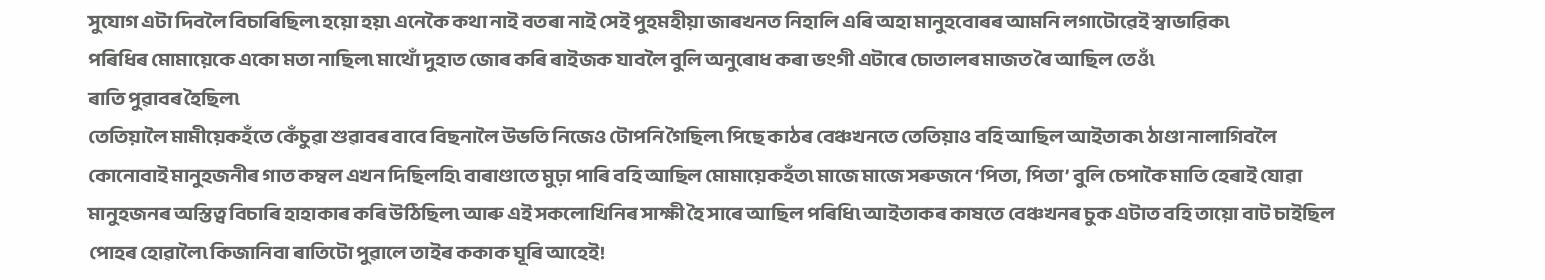সুযোগ এটা দিবলৈ বিচাৰিছিল৷ হয়ো হয়৷ এনেকৈ কথা নাই বতৰা নাই সেই পুহমহীয়া জাৰখনত নিহালি এৰি অহা মানুহবোৰৰ আমনি লগাটোৱেই স্বাভাৱিক৷
পৰিধিৰ মোমায়েকে একো মতা নাছিল৷ মাথোঁ দুহাত জোৰ কৰি ৰাইজক যাবলৈ বুলি অনুৰোধ কৰা ভংগী এটাৰে চোতালৰ মাজত ৰৈ আছিল তেওঁ৷
ৰাতি পুৱাবৰ হৈছিল৷
তেতিয়ালৈ মামীয়েকহঁতে কেঁচুৱা শুৱাবৰ বাবে বিছনালৈ উভতি নিজেও টোপনি গৈছিল৷ পিছে কাঠৰ বেঞ্চখনতে তেতিয়াও বহি আছিল আইতাক৷ ঠাণ্ডা নালাগিবলৈ কোনোবাই মানুহজনীৰ গাত কম্বল এখন দিছিলহি৷ বাৰাণ্ডাতে মুঢ়া পাৰি বহি আছিল মোমায়েকহঁত৷ মাজে মাজে সৰুজনে ‘পিতা, পিতা’ বুলি চেপাকৈ মাতি হেৰাই যোৱা মানুহজনৰ অস্তিত্ব বিচাৰি হাহাকাৰ কৰি উঠিছিল৷ আৰু এই সকলোখিনিৰ সাক্ষী হৈ সাৰে আছিল পৰিধি৷ আইতাকৰ কাষতে বেঞ্চখনৰ চুক এটাত বহি তায়ো বাট চাইছিল পোহৰ হোৱালৈ৷ কিজানিবা ৰাতিটো পুৱালে তাইৰ ককাক ঘূৰি আহেই!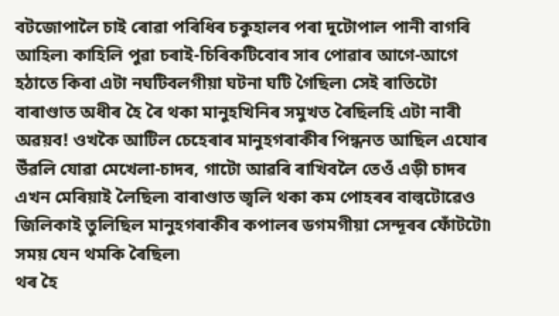বটজোপালৈ চাই ৰোৱা পৰিধিৰ চকুহালৰ পৰা দুটোপাল পানী বাগৰি আহিল৷ কাহিলি পুৱা চৰাই-চিৰিকটিবোৰ সাৰ পোৱাৰ আগে-আগে হঠাতে কিবা এটা নঘটিবলগীয়া ঘটনা ঘটি গৈছিল৷ সেই ৰাতিটো বাৰাণ্ডাত অধীৰ হৈ ৰৈ থকা মানুহখিনিৰ সমুখত ৰৈছিলহি এটা নাৰী অৱয়ব! ওখকৈ আটিল চেহেৰাৰ মানুহগৰাকীৰ পিন্ধনত আছিল এযোৰ উঁৱলি যোৱা মেখেলা-চাদৰ, গাটো আৱৰি ৰাখিবলৈ তেওঁ এড়ী চাদৰ এখন মেৰিয়াই লৈছিল৷ বাৰাণ্ডাত জ্বলি থকা কম পোহৰৰ বাল্বটোৱেও জিলিকাই তুলিছিল মানুহগৰাকীৰ কপালৰ ডগমগীয়া সেন্দূৰৰ ফোঁটটো৷
সময় যেন থমকি ৰৈছিল৷
থৰ হৈ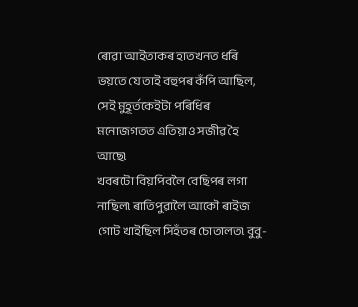ৰোৱা আইতাকৰ হাতখনত ধৰি ভয়তে যে তাই বহুপৰ কঁপি আছিল, সেই মুহূৰ্তকেইটা পৰিধিৰ মনোজগতত এতিয়াও সজীৱ হৈ আছে৷
খবৰটো বিয়পিবলৈ বেছিপৰ লগা নাছিল৷ ৰাতিপুৱালৈ আকৌ ৰাইজ গোট খাইছিল সিহঁতৰ চোতালত৷ বুবু-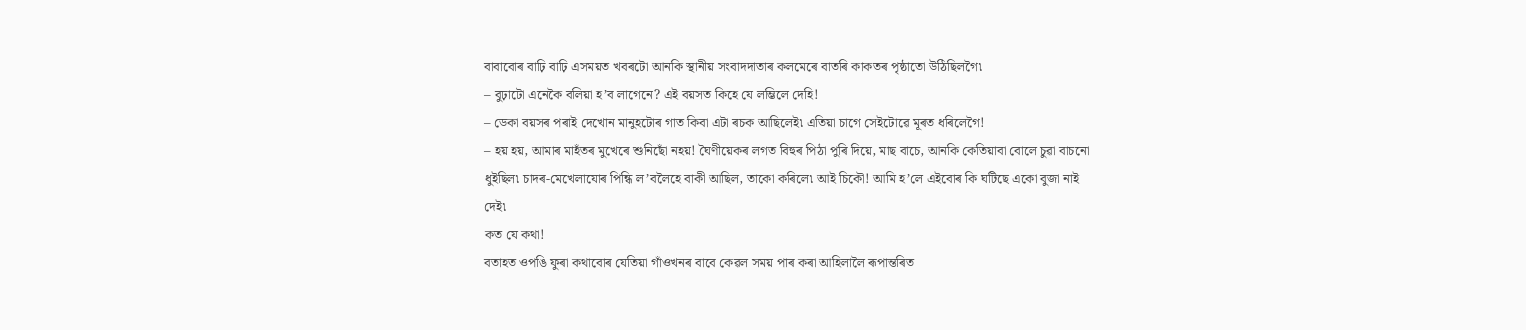বাবাবোৰ বাঢ়ি বাঢ়ি এসময়ত খবৰটো আনকি স্থানীয় সংবাদদাতাৰ কলমেৰে বাতৰি কাকতৰ পৃষ্ঠাতো উঠিছিলগৈ৷
– বুঢ়াটো এনেকৈ বলিয়া হ’ব লাগেনে? এই বয়সত কিহে যে লম্ভিলে দেহি!
– ডেকা বয়সৰ পৰাই দেখোন মানুহটোৰ গাত কিবা এটা ৰচক আছিলেই৷ এতিয়া চাগে সেইটোৱে মূৰত ধৰিলেগৈ!
– হয় হয়, আমাৰ মাহঁতৰ মুখেৰে শুনিছোঁ নহয়! ঘৈণীয়েকৰ লগত বিহুৰ পিঠা পুৰি দিয়ে, মাছ বাচে, আনকি কেতিয়াবা বোলে চুৱা বাচনো ধুইছিল৷ চাদৰ-মেখেলাযোৰ পিন্ধি ল’বলৈহে বাকী আছিল, তাকো কৰিলে৷ আই চিকৌ! আমি হ’লে এইবোৰ কি ঘটিছে একো বুজা নাই দেই৷
কত যে কথা!
বতাহত ওপঙি ফুৰা কথাবোৰ যেতিয়া গাঁওখনৰ বাবে কেৱল সময় পাৰ কৰা আহিলালৈ ৰূপান্তৰিত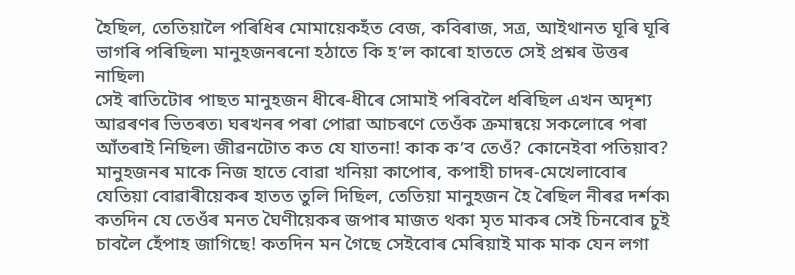হৈছিল, তেতিয়ালৈ পৰিধিৰ মোমায়েকহঁত বেজ, কবিৰাজ, সত্ৰ, আইথানত ঘূৰি ঘূৰি ভাগৰি পৰিছিল৷ মানুহজনৰনো হঠাতে কি হ’ল কাৰো হাততে সেই প্ৰশ্নৰ উত্তৰ নাছিল৷
সেই ৰাতিটোৰ পাছত মানুহজন ধীৰে-ধীৰে সোমাই পৰিবলৈ ধৰিছিল এখন অদৃশ্য আৱৰণৰ ভিতৰত৷ ঘৰখনৰ পৰা পোৱা আচৰণে তেওঁক ক্ৰমান্বয়ে সকলোৰে পৰা আঁতৰাই নিছিল৷ জীৱনটোত কত যে যাতনা! কাক ক’ব তেওঁ? কোনেইবা পতিয়াব?
মানুহজনৰ মাকে নিজ হাতে বোৱা খনিয়া কাপোৰ, কপাহী চাদৰ-মেখেলাবোৰ যেতিয়া বোৱাৰীয়েকৰ হাতত তুলি দিছিল, তেতিয়া মানুহজন হৈ ৰৈছিল নীৰৱ দৰ্শক৷ কতদিন যে তেওঁৰ মনত ঘৈণীয়েকৰ জপাৰ মাজত থকা মৃত মাকৰ সেই চিনবোৰ চুই চাবলৈ হেঁপাহ জাগিছে! কতদিন মন গৈছে সেইবোৰ মেৰিয়াই মাক মাক যেন লগা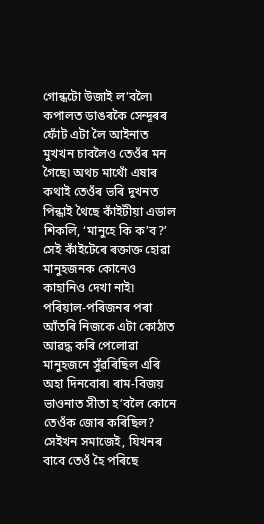গোন্ধটো উজাই ল’বলৈ৷ কপালত ডাঙৰকৈ সেন্দূৰৰ ফোঁট এটা লৈ আইনাত মুখখন চাবলৈও তেওঁৰ মন গৈছে৷ অথচ মাথোঁ এষাৰ কথাই তেওঁৰ ভৰি দুখনত পিন্ধাই থৈছে কাঁইটীয়া এডাল শিকলি, ‘মানুহে কি ক’ব?’ সেই কাঁইটেৰে ৰক্তাক্ত হোৱা মানুহজনক কোনেও কাহানিও দেখা নাই৷
পৰিয়াল-পৰিজনৰ পৰা আঁতৰি নিজকে এটা কোঠাত আৱদ্ধ কৰি পেলোৱা মানুহজনে সুঁৱৰিছিল এৰি অহা দিনবোৰ৷ ৰাম-বিজয় ভাওনাত সীতা হ’বলৈ কোনে তেওঁক জোৰ কৰিছিল? সেইখন সমাজেই, যিখনৰ বাবে তেওঁ হৈ পৰিছে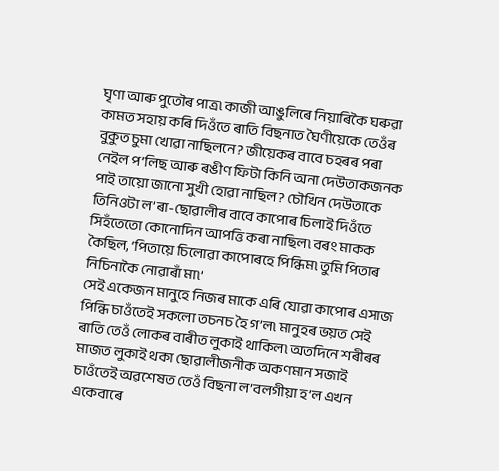ঘৃণা আৰু পুতৌৰ পাত্ৰ৷ কাজী আঙুলিৰে নিয়াৰিকৈ ঘৰুৱা কামত সহায় কৰি দিওঁতে ৰাতি বিছনাত ঘৈণীয়েকে তেওঁৰ বুকুত চুমা খোৱা নাছিলনে? জীয়েকৰ বাবে চহৰৰ পৰা নেইল প’লিছ আৰু ৰঙীণ ফিটা কিনি অনা দেউতাকজনক পাই তায়ো জানো সুখী হোৱা নাছিল? চৌখিন দেউতাকে তিনিওটা ল’ৰা-ছোৱালীৰ বাবে কাপোৰ চিলাই দিওঁতে সিহঁতেতো কোনোদিন আপত্তি কৰা নাছিল৷ বৰং মাকক কৈছিল, ‘পিতায়ে চিলোৱা কাপোৰহে পিন্ধিম৷ তুমি পিতাৰ নিচিনাকৈ নোৱাৰাঁ মা৷’
সেই একেজন মানুহে নিজৰ মাকে এৰি যোৱা কাপোৰ এসাজ পিন্ধি চাওঁতেই সকলো তচনচ হৈ গ’ল৷ মানুহৰ ভয়ত সেই ৰাতি তেওঁ লোকৰ বাৰীত লুকাই থাকিল৷ অতদিনে শৰীৰৰ মাজত লুকাই থকা ছোৱালীজনীক অকণমান সজাই চাওঁতেই অৱশেষত তেওঁ বিছনা ল’বলগীয়া হ’ল এখন একেবাৰে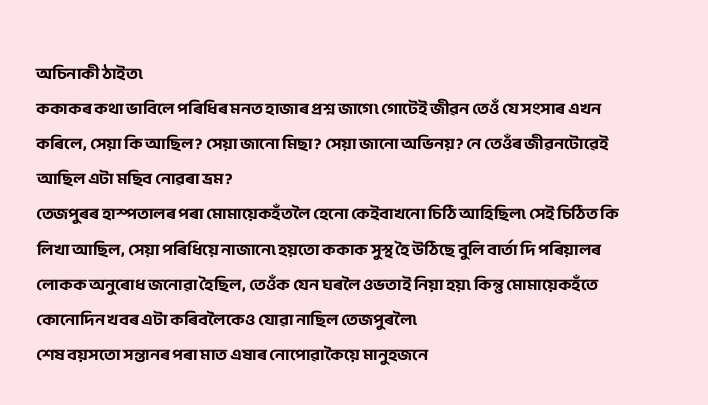অচিনাকী ঠাইত৷
ককাকৰ কথা ভাবিলে পৰিধিৰ মনত হাজাৰ প্ৰশ্ন জাগে৷ গোটেই জীৱন তেওঁ যে সংসাৰ এখন কৰিলে, সেয়া কি আছিল? সেয়া জানো মিছা? সেয়া জানো অভিনয়? নে তেওঁৰ জীৱনটোৱেই আছিল এটা মছিব নোৱৰা ভ্ৰম?
তেজপুৰৰ হাস্পতালৰ পৰা মোমায়েকহঁতলৈ হেনো কেইবাখনো চিঠি আহিছিল৷ সেই চিঠিত কি লিখা আছিল, সেয়া পৰিধিয়ে নাজানে৷ হয়তো ককাক সুস্থ হৈ উঠিছে বুলি বাৰ্তা দি পৰিয়ালৰ লোকক অনুৰোধ জনোৱা হৈছিল, তেওঁক যেন ঘৰলৈ ওভতাই নিয়া হয়৷ কিন্তু মোমায়েকহঁতে কোনোদিন খবৰ এটা কৰিবলৈকেও যোৱা নাছিল তেজপুৰলৈ৷
শেষ বয়সতো সন্তানৰ পৰা মাত এষাৰ নোপোৱাকৈয়ে মানুহজনে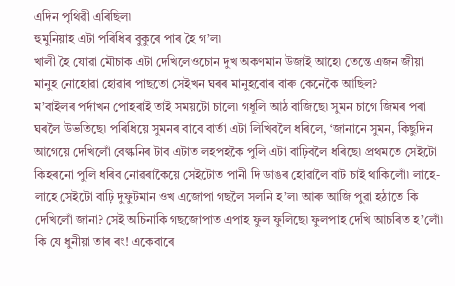এদিন পৃথিৱী এৰিছিল৷
হুমুনিয়াহ এটা পৰিধিৰ বুকুৰে পাৰ হৈ গ’ল৷
খালী হৈ যোৱা মৌচাক এটা দেখিলেওচোন দুখ অকণমান উজাই আহে৷ তেন্তে এজন জীয়া মানুহ নোহোৱা হোৱাৰ পাছতো সেইখন ঘৰৰ মানুহবোৰ বাৰু কেনেকৈ আছিল?
ম’বাইলৰ পৰ্দাখন পোহৰাই তাই সময়টো চালে৷ গধূলি আঠ বাজিছে৷ সুমন চাগে জিমৰ পৰা ঘৰলৈ উভতিছে৷ পৰিধিয়ে সুমনৰ বাবে বাৰ্তা এটা লিখিবলৈ ধৰিলে, ‘জানানে সুমন, কিছুদিন আগেয়ে দেখিলোঁ বেল্কনিৰ টাব এটাত লহপহকৈ পুলি এটা বাঢ়িবলৈ ধৰিছে৷ প্ৰথমতে সেইটো কিহৰনো পুলি ধৰিব নোৱৰাকৈয়ে সেইটোত পানী দি ডাঙৰ হোৱালৈ বাট চাই থাকিলোঁ৷ লাহে-লাহে সেইটো বাঢ়ি দুফুটমান ওখ এজোপা গছলৈ সলনি হ’ল৷ আৰু আজি পুৱা হঠাতে কি দেখিলোঁ জানা? সেই অচিনাকি গছজোপাত এপাহ ফুল ফুলিছে৷ ফুলপাহ দেখি আচৰিত হ’লোঁ৷ কি যে ধুনীয়া তাৰ ৰং! একেবাৰে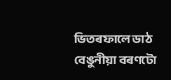ভিতৰফালে ডাঠ বেঙুনীয়া বৰণটো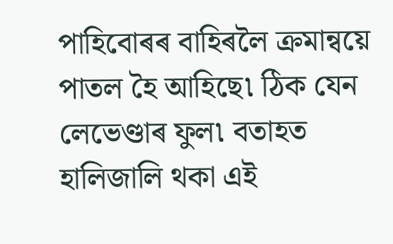পাহিবোৰৰ বাহিৰলৈ ক্ৰমান্বয়ে পাতল হৈ আহিছে৷ ঠিক যেন লেভেণ্ডাৰ ফুল৷ বতাহত হালিজালি থকা এই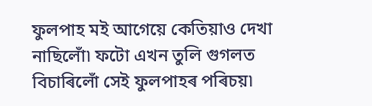ফুলপাহ মই আগেয়ে কেতিয়াও দেখা নাছিলোঁ৷ ফটো এখন তুলি গুগলত বিচাৰিলোঁ সেই ফুলপাহৰ পৰিচয়৷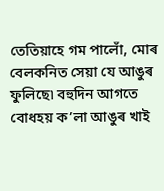তেতিয়াহে গম পালোঁ, মোৰ বেলকনিত সেয়া যে আঙুৰ ফুলিছে৷ বহুদিন আগতে বোধহয় ক’লা আঙুৰ খাই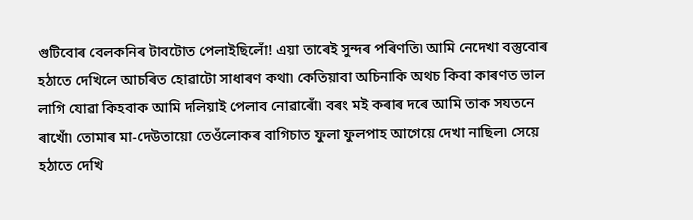গুটিবোৰ বেলকনিৰ টাবটোত পেলাইছিলোঁ! এয়া তাৰেই সুন্দৰ পৰিণতি৷ আমি নেদেখা বস্তুবোৰ হঠাতে দেখিলে আচৰিত হোৱাটো সাধাৰণ কথা৷ কেতিয়াবা অচিনাকি অথচ কিবা কাৰণত ভাল লাগি যোৱা কিহবাক আমি দলিয়াই পেলাব নোৱাৰোঁ৷ বৰং মই কৰাৰ দৰে আমি তাক সযতনে ৰাখোঁ৷ তোমাৰ মা-দেউতায়ো তেওঁলোকৰ বাগিচাত ফুলা ফুলপাহ আগেয়ে দেখা নাছিল৷ সেয়ে হঠাতে দেখি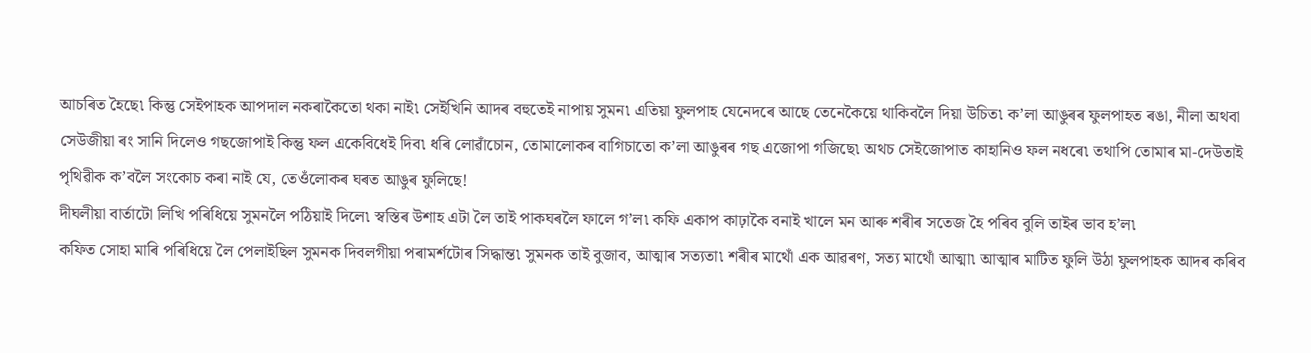আচৰিত হৈছে৷ কিন্তু সেইপাহক আপদাল নকৰাকৈতো থকা নাই৷ সেইখিনি আদৰ বহুতেই নাপায় সুমন৷ এতিয়া ফুলপাহ যেনেদৰে আছে তেনেকৈয়ে থাকিবলৈ দিয়া উচিত৷ ক’লা আঙুৰৰ ফুলপাহত ৰঙা, নীলা অথবা সেউজীয়া ৰং সানি দিলেও গছজোপাই কিন্তু ফল একেবিধেই দিব৷ ধৰি লোৱাঁচোন, তোমালোকৰ বাগিচাতো ক’লা আঙুৰৰ গছ এজোপা গজিছে৷ অথচ সেইজোপাত কাহানিও ফল নধৰে৷ তথাপি তোমাৰ মা-দেউতাই পৃথিৱীক ক’বলৈ সংকোচ কৰা নাই যে, তেওঁলোকৰ ঘৰত আঙুৰ ফুলিছে!
দীঘলীয়া বাৰ্তাটো লিখি পৰিধিয়ে সুমনলৈ পঠিয়াই দিলে৷ স্বস্তিৰ উশাহ এটা লৈ তাই পাকঘৰলৈ ফালে গ’ল৷ কফি একাপ কাঢ়াকৈ বনাই খালে মন আৰু শৰীৰ সতেজ হৈ পৰিব বুলি তাইৰ ভাব হ’ল৷
কফিত সোহা মাৰি পৰিধিয়ে লৈ পেলাইছিল সুমনক দিবলগীয়া পৰামৰ্শটোৰ সিদ্ধান্ত৷ সুমনক তাই বুজাব, আত্মাৰ সত্যতা৷ শৰীৰ মাথোঁ এক আৱৰণ, সত্য মাথোঁ আত্মা৷ আত্মাৰ মাটিত ফুলি উঠা ফুলপাহক আদৰ কৰিব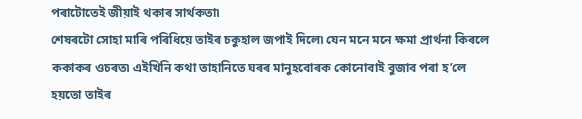পৰাটোতেই জীয়াই থকাৰ সাৰ্থকতা৷
শেষৰটো সোহা মাৰি পৰিধিয়ে তাইৰ চকুহাল জপাই দিলে৷ যেন মনে মনে ক্ষমা প্ৰাৰ্থনা কিৰলে ককাকৰ ওচৰত৷ এইখিনি কথা তাহানিতে ঘৰৰ মানুহবোৰক কোনোবাই বুজাব পৰা হ’লে হয়তো তাইৰ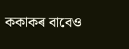ককাকৰ বাবেও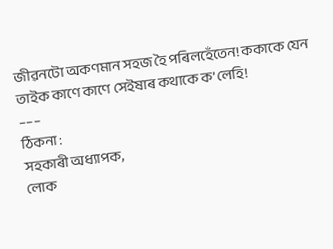জীৱনটো অকণমান সহজ হৈ পৰিলহেঁতেন! ককাকে যেন তাইক কাণে কাণে সেইষাৰ কথাকে ক’লেহি!
–––
ঠিকনা :
সহকাৰী অধ্যাপক,
লোক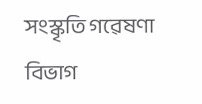সংস্কৃতি গৱেষণা বিভাগ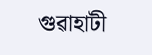গুৱাহাটী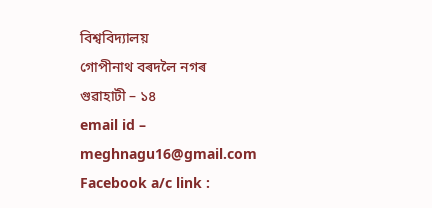বিশ্ববিদ্যালয়
গোপীনাথ বৰদলৈ নগৰ
গুৱাহাটী – ১৪
email id – meghnagu16@gmail.com
Facebook a/c link :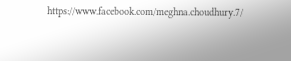https://www.facebook.com/meghna.choudhury.7/